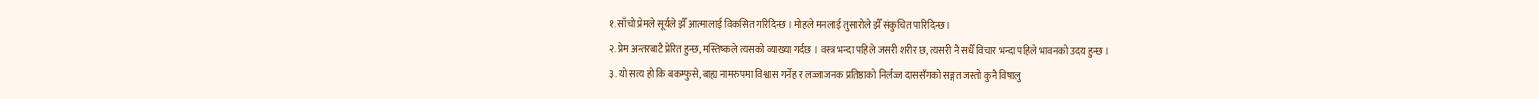१. साँचो प्रेमले सूर्यले झैँ आत्मालाई विकसित गरिदिन्छ । मोहले मनलाई तुसारोले झैँ संकुचित पारिदिन्छ ।
२. प्रेम अन्तरबाटै प्रेरित हुन्छ, मस्तिष्कले त्यसको व्याख्या गर्दछ । वस्त्र भन्दा पहिले जसरी शरीर छ, त्यसरी नै सधैँ विचार भन्दा पहिले भावनको उदय हुन्छ ।
३. यो सत्य हो कि बकम्फुसे, बाह्य नामरुपमा विश्वास गर्नेह र लज्जाजनक प्रतिष्ठाको निर्लज्ज दाससँगको सङ्गत जस्तो कुनै विषालु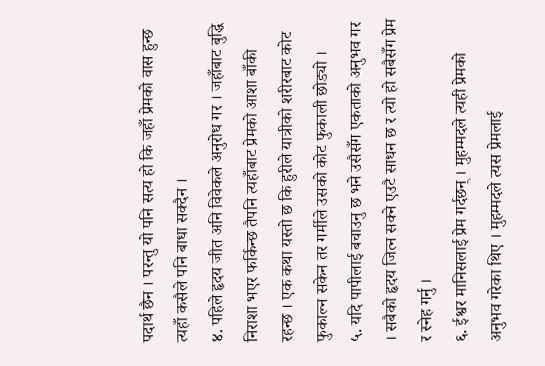पदार्थ छैन । परन्तु यो पनि सत्य हो कि जहाँ प्रेमको वास हुन्छ त्यहाँ कसैले पनि बाधा सक्दैन ।
४. पहिले हृदय जीत अनि विवेकले अनुरोध गर । जहाँबाट बुद्धि निराशा भएर फर्किन्छ तैपनि त्यहाँबाट प्रेमको आशा बाँकी रहन्छ । एक कथा यस्तो छ कि हुरीले यात्रीको शरीरबाट कोट फुकाल्न सकेन तर गर्मीले उसको कोट फुकाली छोड्यो ।
५. यदि पापीलाई बचाउनु छ भने उसैसँग एकताको अनुभव गर । सबैको हृदय जित्न सक्ने एउटै साधन छ र त्यो हो सबैसँग प्रेम र स्नेह गर्नु ।
६. ईश्वर मानिसलाई प्रेम गर्दछन् । मुहम्मदले त्यही प्रेमको अनुभव गरेका थिए । मुहम्मदले त्यस प्रेमलाई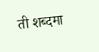ती शब्दमा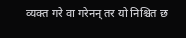व्यक्त गरे वा गरेनन् तर यो निश्चित छ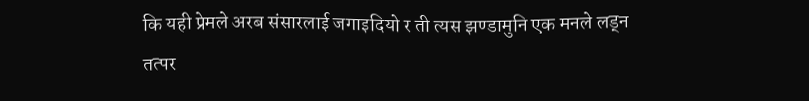कि यही प्रेमले अरब संसारलाई जगाइदियो र ती त्यस झण्डामुनि एक मनले लड्न तत्पर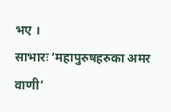भए ।
साभारः ‘महापुरुषहरुका अमर वाणी’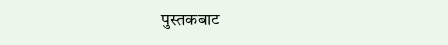पुस्तकबाट